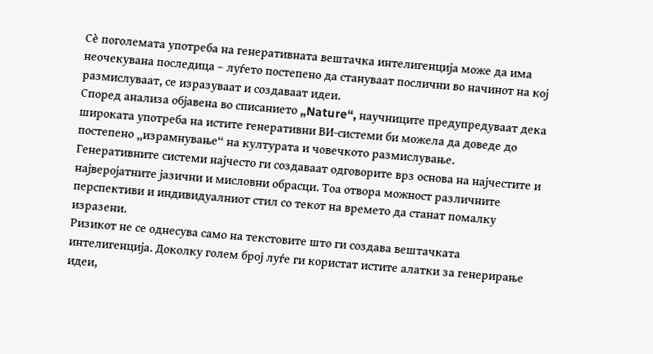Сè поголемата употреба на генеративната вештачка интелигенција може да има неочекувана последица – луѓето постепено да стануваат послични во начинот на кој размислуваат, се изразуваат и создаваат идеи.
Според анализа објавена во списанието „Nature“, научниците предупредуваат дека широката употреба на истите генеративни ВИ-системи би можела да доведе до постепено „израмнување“ на културата и човечкото размислување.
Генеративните системи најчесто ги создаваат одговорите врз основа на најчестите и најверојатните јазични и мисловни обрасци. Тоа отвора можност различните перспективи и индивидуалниот стил со текот на времето да станат помалку изразени.
Ризикот не се однесува само на текстовите што ги создава вештачката интелигенција. Доколку голем број луѓе ги користат истите алатки за генерирање идеи,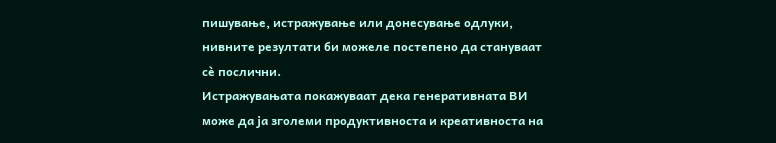пишување, истражување или донесување одлуки, нивните резултати би можеле постепено да стануваат сè послични.
Истражувањата покажуваат дека генеративната ВИ може да ја зголеми продуктивноста и креативноста на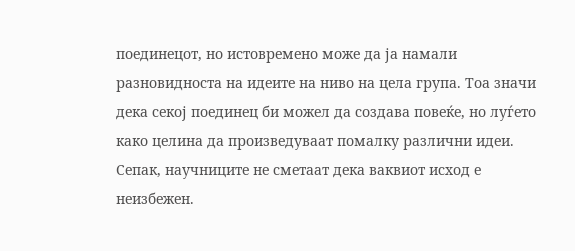поединецот, но истовремено може да ја намали разновидноста на идеите на ниво на цела група. Тоа значи дека секој поединец би можел да создава повеќе, но луѓето како целина да произведуваат помалку различни идеи.
Сепак, научниците не сметаат дека ваквиот исход е неизбежен.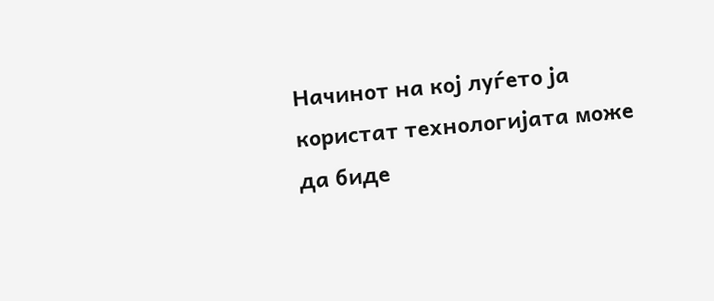Начинот на кој луѓето ја користат технологијата може да биде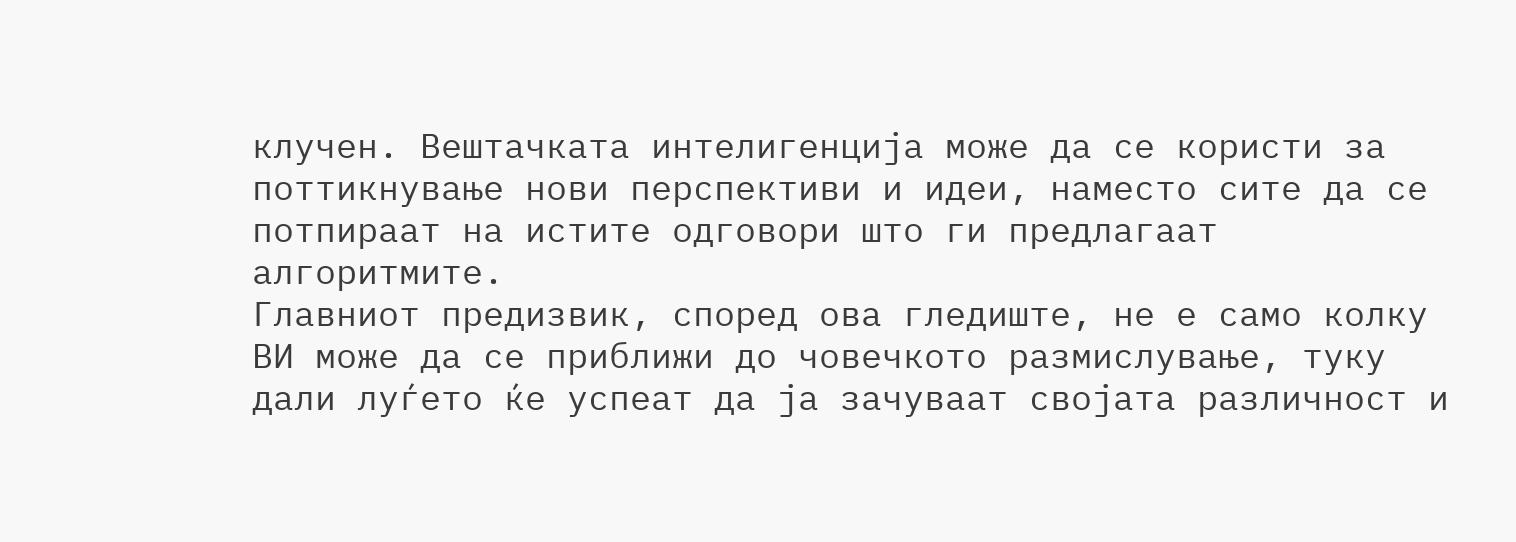клучен. Вештачката интелигенција може да се користи за поттикнување нови перспективи и идеи, наместо сите да се потпираат на истите одговори што ги предлагаат алгоритмите.
Главниот предизвик, според ова гледиште, не е само колку ВИ може да се приближи до човечкото размислување, туку дали луѓето ќе успеат да ја зачуваат својата различност и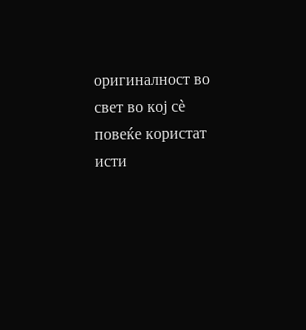оригиналност во свет во кој сè повеќе користат исти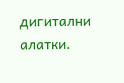дигитални алатки.